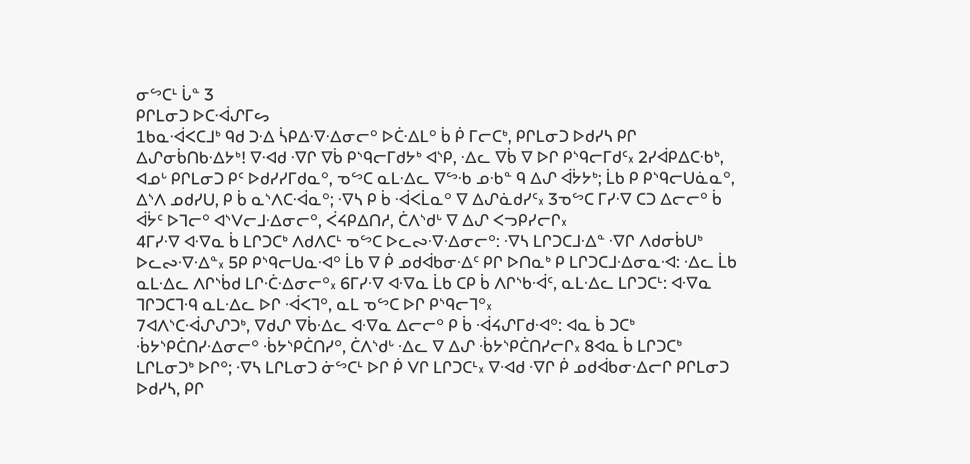ᓂᔥᑕᒻ ᒑᓐ 3
ᑭᒋᒪᓂᑐ ᐅᑕᐙᔑᒥᔕ
1ᑲᓇᐙᐸᑕᒧᒃ ᑫᑯ ᑐᐎ ᓵᑭᐃᐌᐎᓂᓕᐤ ᐅᑖᐎᒪᐤ ᑳ ᑮ ᒥᓕᑕᒃ, ᑭᒋᒪᓂᑐ ᐅᑯᓯᓴ ᑭᒋ ᐃᔑᓂᑳᑎᑲᐎᔭᒃ! ᐁᐗᑯ ᐌᒋ ᐁᑳ ᑭᔅᑫᓕᒥᑯᔭᒃ ᐊᔅᑭ, ᐎᓚ ᐁᑳ ᐁ ᐅᒋ ᑭᔅᑫᓕᒥᑯᑦ᙮ 2ᓯᐋᑭᐃᑕᑾᒃ, ᐊᓄᒡ ᑭᒋᒪᓂᑐ ᑭᑦ ᐅᑯᓯᓯᒥᑯᓇᐤ, ᓀᔥᑕ ᓇᒪᐎᓚ ᐁᔥᑾ ᓄᑾᓐ ᑫ ᐃᔑ ᐋᔮᔭᒃ; ᒫᑲ ᑭ ᑭᔅᑫᓕᑌᓈᓇᐤ, ᐃᔅᐱ ᓄᑯᓯᑌ, ᑭ ᑳ ᓇᔅᐱᑕᐙᓇᐤ; ᐌᓴ ᑭ ᑳ ᐙᐸᒫᓇᐤ ᐁ ᐃᔑᓈᑯᓯᑦ᙮ 3ᓀᔥᑕ ᒥᓯᐌ ᑕᑐ ᐃᓕᓕᐤ ᑳ ᐋᔮᑦ ᐅᒣᓕᐤ ᐊᔅᐯᓕᒧᐎᓂᓕᐤ, ᐹᔦᑭᐃᑎᓱ, ᑖᐱᔅᑯᒡ ᐁ ᐃᔑ ᐸᓓᑭᓯᓕᒋ᙮
4ᒥᓯᐌ ᐊᐌᓇ ᑳ ᒪᒋᑐᑕᒃ ᐱᑯᐱᑕᒻ ᓀᔥᑕ ᐅᓚᔓᐌᐎᓂᓕᐤ: ᐌᓴ ᒪᒋᑐᑕᒧᐎᓐ ᐌᒋ ᐱᑯᓂᑳᑌᒃ ᐅᓚᔓᐌᐎᓐ᙮ 5ᑭ ᑭᔅᑫᓕᑌᓇᐗᐤ ᒫᑲ ᐁ ᑮ ᓄᑯᐋᑲᓂᐎᑦ ᑭᒋ ᐅᑎᓇᒃ ᑭ ᒪᒋᑐᑕᒧᐎᓂᓇᐗ: ᐎᓚ ᒫᑲ ᓇᒪᐎᓚ ᐱᒋᔅᑳᑯ ᒪᒋᑣᐎᓂᓕᐤ᙮ 6ᒥᓯᐌ ᐊᐌᓇ ᒫᑲ ᑕᑭ ᑳ ᐱᒋᔅᑲᐙᑦ, ᓇᒪᐎᓚ ᒪᒋᑐᑕᒻ: ᐊᐌᓇ ᒣᒋᑐᑕᒣᑴ ᓇᒪᐎᓚ ᐅᒋ ᐙᐸᒣᐤ, ᓇᒪ ᓀᔥᑕ ᐅᒋ ᑭᔅᑫᓕᒣᐤ᙮
7ᐊᐱᔅᑕᐙᔑᔑᑐᒃ, ᐁᑯᔑ ᐁᑳᐎᓚ ᐊᐌᓇ ᐃᓕᓕᐤ ᑭ ᑳ ᐙᔦᔑᒥᑯᐗᐤ: ᐊᓇ ᑳ ᑐᑕᒃ ᒀᔭᔅᑭᑖᑎᓯᐎᓂᓕᐤ ᒀᔭᔅᑭᑖᑎᓯᐤ, ᑖᐱᔅᑯᒡ ᐎᓚ ᐁ ᐃᔑ ᒀᔭᔅᑭᑖᑎᓯᓕᒋ᙮ 8ᐊᓇ ᑳ ᒪᒋᑐᑕᒃ ᒪᒋᒪᓂᑐᒃ ᐅᒋᐤ; ᐌᓴ ᒪᒋᒪᓂᑐ ᓃᔥᑕᒻ ᐅᒋ ᑮ ᐯᒋ ᒪᒋᑐᑕᒻ᙮ ᐁᐗᑯ ᐌᒋ ᑮ ᓄᑯᐋᑲᓂᐎᓕᒋ ᑭᒋᒪᓂᑐ ᐅᑯᓯᓴ, ᑭᒋ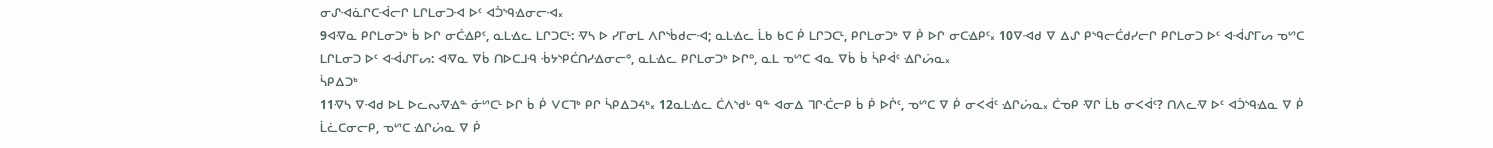ᓂᔑᐗᓈᒋᑕᐙᓕᒋ ᒪᒋᒪᓂᑐᐗ ᐅᑦ ᐊᑑᔅᑫᐎᓂᓕᐗ᙮
9ᐊᐌᓇ ᑭᒋᒪᓂᑐᒃ ᑳ ᐅᒋ ᓂᑖᐎᑭᑦ, ᓇᒪᐎᓚ ᒪᒋᑐᑕᒻ: ᐌᓴ ᐅ ᓯᒥᓂᒪ ᐱᒋᔅᑳᑯᓕᐗ; ᓇᒪᐎᓚ ᒫᑲ ᑲᑕ ᑮ ᒪᒋᑐᑕᒻ, ᑭᒋᒪᓂᑐᒃ ᐁ ᑮ ᐅᒋ ᓂᑕᐎᑭᑦ᙮ 10ᐁᐗᑯ ᐁ ᐃᔑ ᑭᔅᑫᓕᑖᑯᓯᓕᒋ ᑭᒋᒪᓂᑐ ᐅᑦ ᐊᐙᔑᒥᔕ ᓀᔥᑕ ᒪᒋᒪᓂᑐ ᐅᑦ ᐊᐙᔑᒥᔕ: ᐊᐌᓇ ᐁᑳ ᑎᐅᑕᒧᑴ ᒀᔭᔅᑭᑖᑎᓯᐎᓂᓕᐤ, ᓇᒪᐎᓚ ᑭᒋᒪᓂᑐᒃ ᐅᒋᐤ, ᓇᒪ ᓀᔥᑕ ᐊᓇ ᐁᑳ ᑳ ᓵᑭᐋᑦ ᐎᒋᔖᓇ᙮
ᓵᑭᐃᑐᒃ
11ᐌᓴ ᐁᐗᑯ ᐅᒪ ᐅᓚᔓᐌᐎᓐ ᓃᔥᑕᒻ ᐅᒋ ᑳ ᑮ ᐯᑕᒣᒃ ᑭᒋ ᓵᑭᐃᑐᔦᒃ᙮ 12ᓇᒪᐎᓚ ᑖᐱᔅᑯᒡ ᑫᓐ ᐊᓂᐃ ᒣᒋᑣᓕᑭ ᑳ ᑮ ᐅᒌᑦ, ᓀᔥᑕ ᐁ ᑮ ᓂᐸᐋᑦ ᐎᒋᔖᓇ᙮ ᑖᓀᑭ ᐌᒋ ᒫᑲ ᓂᐸᐋᑦ? ᑎᐱᓚᐌ ᐅᑦ ᐊᑑᔅᑫᐎᓇ ᐁ ᑮ ᒫᓛᑕᓂᓕᑭ, ᓀᔥᑕ ᐎᒋᔖᓇ ᐁ ᑮ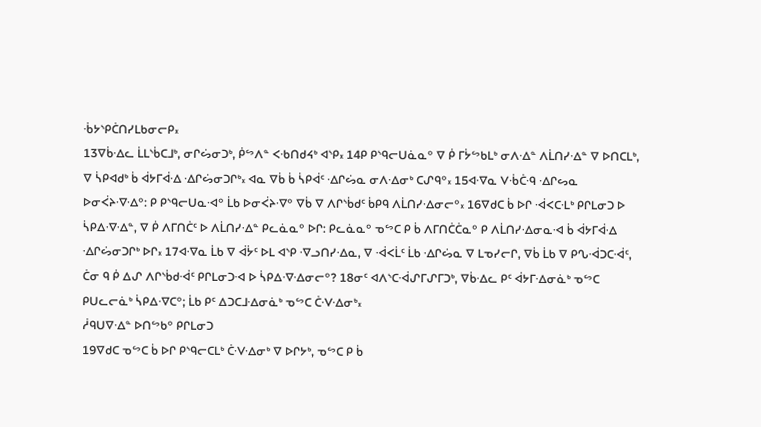ᒀᔭᔅᑭᑖᑎᓯᒪᑲᓂᓕᑭ᙮
13ᐁᑳᐎᓚ ᒫᒪᔅᑳᑕᒧᒃ, ᓂᒋᔖᓂᑐᒃ, ᑮᔥᐱᓐ ᐸᑾᑎᑯᔦᒃ ᐊᔅᑭ᙮ 14ᑭ ᑭᔅᑫᓕᑌᓈᓇᐤ ᐁ ᑮ ᒥᔮᔥᑲᒪᒃ ᓂᐱᐎᓐ ᐱᒫᑎᓯᐎᓐ ᐁ ᐅᑎᑕᒪᒃ, ᐁ ᓵᑭᐊᑯᒃ ᑳ ᐋᔭᒥᐋᐎ ᐎᒋᔖᓂᑐᒋᒃ᙮ ᐊᓇ ᐁᑳ ᑳ ᓵᑭᐋᑦ ᐎᒋᔖᓇ ᓂᐱᐎᓂᒃ ᑕᔑᑫᐤ᙮ 15ᐊᐌᓇ ᐯᒀᑖᑴ ᐎᒋᔕᓇ ᐅᓂᐹᔨᐌᐎᐤ: ᑭ ᑭᔅᑫᓕᑌᓇᐗᐤ ᒫᑲ ᐅᓂᐹᔨᐌᐤ ᐁᑳ ᐁ ᐱᒋᔅᑳᑯᑦ ᑳᑭᑫ ᐱᒫᑎᓯᐎᓂᓕᐤ᙮ 16ᐁᑯᑕ ᑳ ᐅᒋ ᐙᐸᑕᒶᒃ ᑭᒋᒪᓂᑐ ᐅ ᓵᑭᐃᐌᐎᓐ, ᐁ ᑮ ᐱᒥᑎᑖᑦ ᐅ ᐱᒫᑎᓯᐎᓐ ᑭᓚᓈᓇᐤ ᐅᒋ: ᑭᓚᓈᓇᐤ ᓀᔥᑕ ᑭ ᑳ ᐱᒥᑎᑖᑖᓇᐤ ᑭ ᐱᒫᑎᓯᐎᓂᓇᐗ ᑳ ᐋᔭᒥᐋᐎ ᐎᒋᔖᓂᑐᒋᒃ ᐅᒋ᙮ 17ᐊᐌᓇ ᒫᑲ ᐁ ᐋᔮᑦ ᐅᒪ ᐊᔅᑭ ᐌᓗᑎᓯᐎᓇ, ᐁ ᐙᐸᒫᑦ ᒫᑲ ᐎᒋᔖᓇ ᐁ ᒪᓀᓯᓕᒋ, ᐁᑳ ᒫᑲ ᐁ ᑭᔐᐙᑐᑕᐙᑦ, ᑖᓂ ᑫ ᑮ ᐃᔑ ᐱᒋᔅᑳᑯᐙᑦ ᑭᒋᒪᓂᑐᐗ ᐅ ᓵᑭᐃᐌᐎᓂᓕᐤ? 18ᓂᑦ ᐊᐱᔅᑕᐙᔑᒥᔑᒥᑐᒃ, ᐁᑳᐎᓚ ᑭᑦ ᐋᔭᒥᐎᓂᓈᒃ ᓀᔥᑕ ᑭᑌᓚᓕᓈᒃ ᓵᑭᐃᐌᑕᐤ; ᒫᑲ ᑭᑦ ᐃᑐᑕᒧᐎᓂᓈᒃ ᓀᔥᑕ ᑖᐺᐎᓂᒃ᙮
ᓲᑫᑌᐁᐎᓐ ᐅᑎᔥᑲᐤ ᑭᒋᒪᓂᑐ
19ᐁᑯᑕ ᓀᔥᑕ ᑳ ᐅᒋ ᑭᔅᑫᓕᑕᒪᒃ ᑖᐺᐎᓂᒃ ᐁ ᐅᒋᔭᒃ, ᓀᔥᑕ ᑭ ᑳ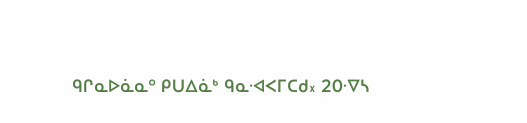ᑫᒋᓇᐅᓈᓇᐤ ᑭᑌᐃᓈᒃ ᑫᓇᐗᐸᒥᑕᑯ᙮ 20ᐌᓴ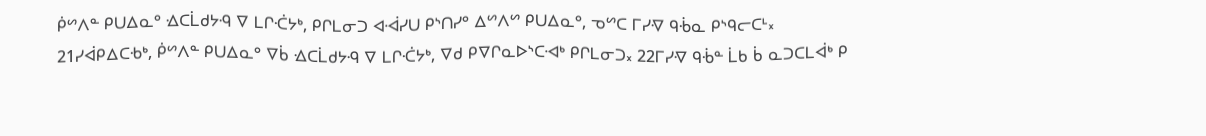ᑮᔥᐱᓐ ᑭᑌᐃᓇᐤ ᐎᑕᒫᑯᔭᑴ ᐁ ᒪᒋᑣᔭᒃ, ᑭᒋᒪᓂᑐ ᐊᐙᓯᑌ ᑭᔅᑎᓯᐤ ᐃᔥᐱᔥ ᑭᑌᐃᓇᐤ, ᓀᔥᑕ ᒥᓯᐌ ᑫᒀᓇ ᑭᔅᑫᓕᑕᒻ᙮ 21ᓯᐋᑭᐃᑕᑾᒃ, ᑮᔥᐱᓐ ᑭᑌᐃᓇᐤ ᐁᑳ ᐎᑕᒫᑯᔭᑴ ᐁ ᒪᒋᑣᔭᒃ, ᐁᑯ ᑭᐁᒋᓇᐅᔅᑕᐗᒃ ᑭᒋᒪᓂᑐ᙮ 22ᒥᓯᐌ ᑫᒀᓐ ᒫᑲ ᑳ ᓇᑐᑕᒪᐋᒃ ᑭ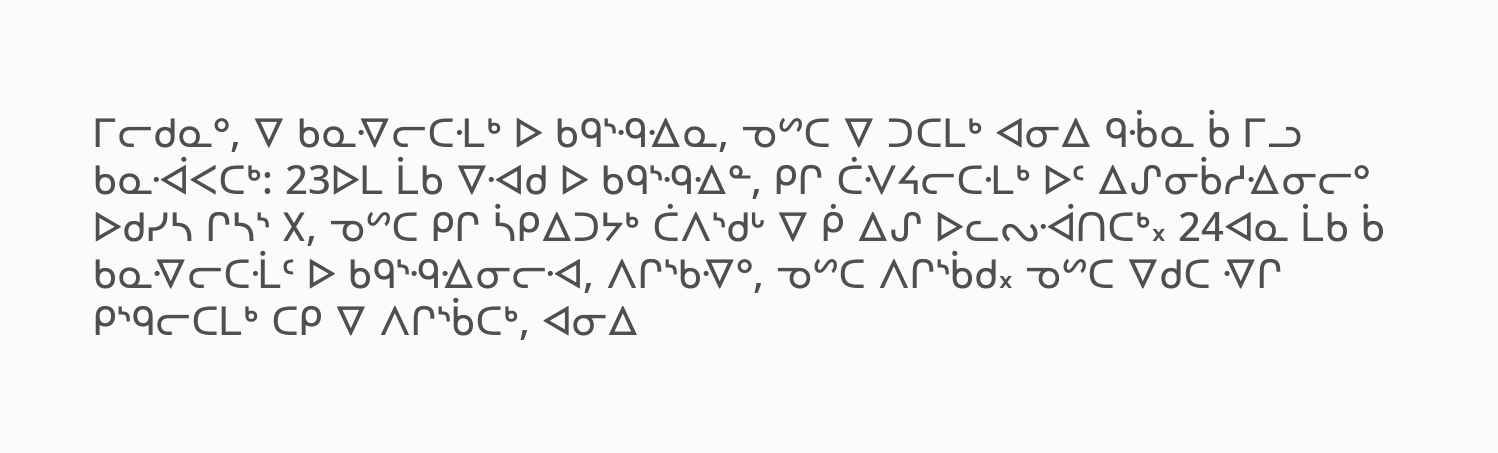ᒥᓕᑯᓇᐤ, ᐁ ᑲᓇᐌᓕᑕᒶᒃ ᐅ ᑲᑫᔅᑴᐎᓇ, ᓀᔥᑕ ᐁ ᑐᑕᒪᒃ ᐊᓂᐃ ᑫᒀᓇ ᑳ ᒥᓗ ᑲᓇᐙᐸᑕᒃ: 23ᐅᒪ ᒫᑲ ᐁᐗᑯ ᐅ ᑲᑫᔅᑴᐎᓐ, ᑭᒋ ᑖᐺᔦᓕᑕᒶᒃ ᐅᑦ ᐃᔑᓂᑳᓱᐎᓂᓕᐤ ᐅᑯᓯᓴ ᒋᓴᔅ ᙭, ᓀᔥᑕ ᑭᒋ ᓵᑭᐃᑐᔭᒃ ᑖᐱᔅᑯᒡ ᐁ ᑮ ᐃᔑ ᐅᓚᔓᐙᑎᑕᒃ᙮ 24ᐊᓇ ᒫᑲ ᑳ ᑲᓇᐌᓕᑕᒸᑦ ᐅ ᑲᑫᔅᑴᐎᓂᓕᐗ, ᐱᒋᔅᑲᐌᐤ, ᓀᔥᑕ ᐱᒋᔅᑳᑯ᙮ ᓀᔥᑕ ᐁᑯᑕ ᐌᒋ ᑭᔅᑫᓕᑕᒪᒃ ᑕᑭ ᐁ ᐱᒋᔅᑳᑕᒃ, ᐊᓂᐃ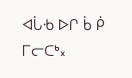ᐊᒑᑾ ᐅᒋ ᑳ ᑮ ᒥᓕᑕᒃ᙮